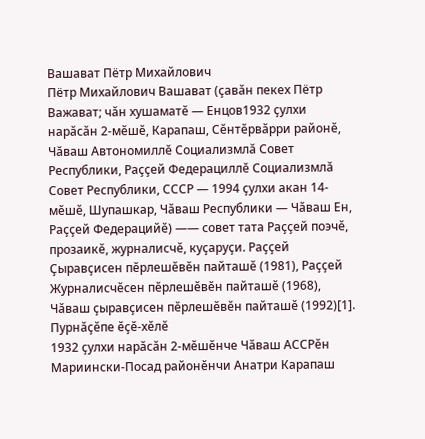Вашават Пётр Михайлович
Пётр Михайлович Вашават (ҫавӑн пекех Пётр Важават; чӑн хушаматӗ — Енцов1932 ҫулхи нарӑсӑн 2-мӗшӗ, Карапаш, Сӗнтӗрвӑрри районӗ, Чăваш Автономиллĕ Социализмлă Совет Республики, Раççей Федерациллĕ Социализмлă Совет Республики, СССР — 1994 ҫулхи акан 14-мӗшӗ, Шупашкар, Чӑваш Республики — Чӑваш Ен, Раҫҫей Федерацийӗ) —— совет тата Раҫҫей поэчӗ, прозаикӗ, журналисчӗ, куҫаруҫи. Раҫҫей Ҫыравҫисен пӗрлешӗвӗн пайташӗ (1981), Раҫҫей Журналисчӗсен пӗрлешӗвӗн пайташӗ (1968), Чӑваш ҫыравҫисен пӗрлешӗвӗн пайташӗ (1992)[1].
Пурнӑҫӗпе ӗҫӗ-хӗлӗ
1932 ҫулхи нарӑсӑн 2-мӗшӗнче Чӑваш АССРӗн Мариински-Посад районӗнчи Анатри Карапаш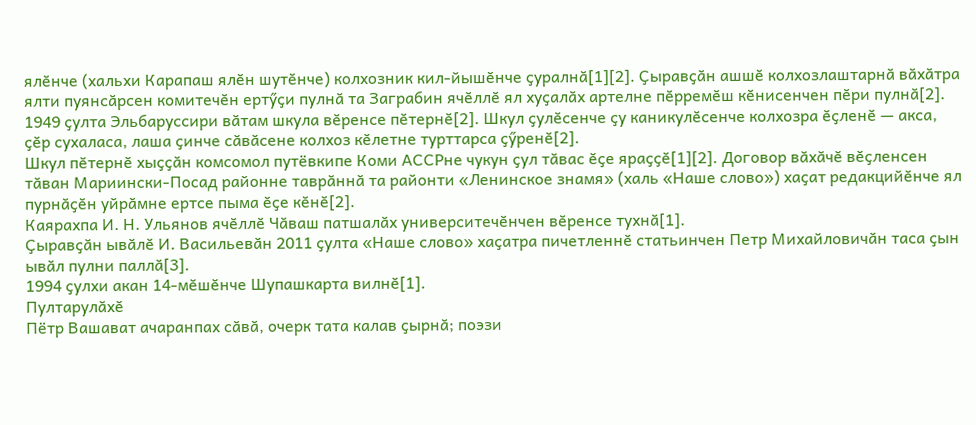ялӗнче (хальхи Карапаш ялӗн шутӗнче) колхозник кил-йышӗнче ҫуралнӑ[1][2]. Ҫыравҫӑн ашшӗ колхозлаштарнӑ вӑхӑтра ялти пуянсӑрсен комитечӗн ертӳҫи пулнӑ та Заграбин ячӗллӗ ял хуҫалӑх артелне пӗрремӗш кӗнисенчен пӗри пулнӑ[2].
1949 ҫулта Эльбаруссири вӑтам шкула вӗренсе пӗтернӗ[2]. Шкул ҫулӗсенче ҫу каникулӗсенче колхозра ӗҫленӗ — акса, ҫӗр сухаласа, лаша ҫинче сӑвӑсене колхоз кӗлетне турттарса ҫӳренӗ[2].
Шкул пӗтернӗ хыҫҫӑн комсомол путёвкипе Коми АССРне чукун ҫул тӑвас ӗҫе яраҫҫӗ[1][2]. Договор вӑхӑчӗ вӗҫленсен тӑван Мариински-Посад районне таврӑннӑ та районти «Ленинское знамя» (халь «Наше слово») хаҫат редакцийӗнче ял пурнӑҫӗн уйрӑмне ертсе пыма ӗҫе кӗнӗ[2].
Каярахпа И. Н. Ульянов ячӗллӗ Чӑваш патшалӑх университечӗнчен вӗренсе тухнӑ[1].
Ҫыравҫӑн ывӑлӗ И. Васильевӑн 2011 ҫулта «Наше слово» хаҫатра пичетленнӗ статьинчен Петр Михайловичӑн таса ҫын ывӑл пулни паллӑ[3].
1994 ҫулхи акан 14-мӗшӗнче Шупашкарта вилнӗ[1].
Пултарулӑхӗ
Пётр Вашават ачаранпах сӑвӑ, очерк тата калав ҫырнӑ; поэзи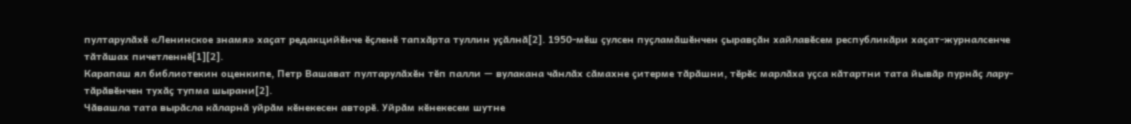пултарулӑхӗ «Ленинское знамя» хаҫат редакцийӗнче ӗҫленӗ тапхӑрта туллин уҫӑлнӑ[2]. 1950-мӗш ҫулсен пуҫламӑшӗнчен ҫыравҫӑн хайлавӗсем республикӑри хаҫат-журналсенче тӑтӑшах пичетленнӗ[1][2].
Карапаш ял библиотекин оценкипе, Петр Вашават пултарулӑхӗн тӗп палли — вулакана чӑнлӑх сӑмахне ҫитерме тӑрӑшни, тӗрӗс марлӑха уҫса кӑтартни тата йывӑр пурнӑҫ лару-тӑрӑвӗнчен тухӑҫ тупма шырани[2].
Чӑвашла тата вырӑсла кӑларнӑ уйрӑм кӗнекесен авторӗ. Уйрӑм кӗнекесем шутне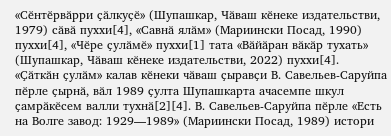«Сӗнтӗрвӑрри ҫӑлкуҫӗ» (Шупашкар, Чӑваш кӗнеке издательстви, 1979) сӑвӑ пуххи[4], «Савнӑ ялӑм» (Мариински Посад, 1990) пуххи[4], «Чӗре ҫулӑмӗ» пуххи[1] тата «Вӑйӑран вӑкӑр тухать» (Шупашкар, Чӑваш кӗнеке издательстви, 2022) пуххи[4].
«Ҫӑткӑн ҫулӑм» калав кӗнеки чӑваш ҫыравҫи В. Савельев-Саруйпа пӗрле ҫырнӑ, вӑл 1989 ҫулта Шупашкарта ачасемпе шкул ҫамрӑкӗсем валли тухнӑ[2][4]. В. Савельев-Саруйпа пӗрле «Есть на Волге завод: 1929—1989» (Мариински Посад, 1989) истори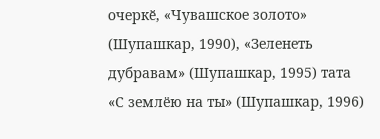очеркӗ, «Чувашское золото» (Шупашкар, 1990), «Зеленеть дубравам» (Шупашкар, 1995) тата «С землёю на ты» (Шупашкар, 1996)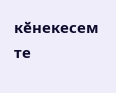кӗнекесем те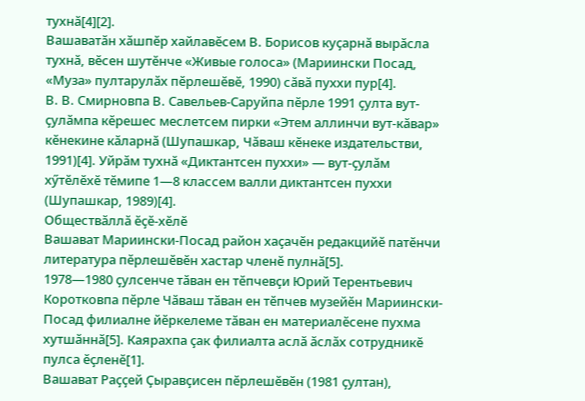тухнӑ[4][2].
Вашаватӑн хӑшпӗр хайлавӗсем В. Борисов куҫарнӑ вырӑсла тухнӑ, вӗсен шутӗнче «Живые голоса» (Мариински Посад, «Муза» пултарулӑх пӗрлешӗвӗ, 1990) сӑвӑ пуххи пур[4].
В. В. Смирновпа В. Савельев-Саруйпа пӗрле 1991 ҫулта вут-ҫулӑмпа кӗрешес меслетсем пирки «Этем аллинчи вут-кӑвар» кӗнекине кӑларнӑ (Шупашкар, Чӑваш кӗнеке издательстви, 1991)[4]. Уйрӑм тухнӑ «Диктантсен пуххи» — вут-ҫулӑм хӳтӗлӗхӗ тӗмипе 1—8 классем валли диктантсен пуххи (Шупашкар, 1989)[4].
Обществӑллӑ ӗҫӗ-хӗлӗ
Вашават Мариински-Посад район хаҫачӗн редакцийӗ патӗнчи литература пӗрлешӗвӗн хастар членӗ пулнӑ[5].
1978—1980 ҫулсенче тӑван ен тӗпчевҫи Юрий Терентьевич Коротковпа пӗрле Чӑваш тӑван ен тӗпчев музейӗн Мариински-Посад филиалне йӗркелеме тӑван ен материалӗсене пухма хутшӑннӑ[5]. Каярахпа ҫак филиалта аслӑ ӑслӑх сотрудникӗ пулса ӗҫленӗ[1].
Вашават Раҫҫей Ҫыравҫисен пӗрлешӗвӗн (1981 ҫултан),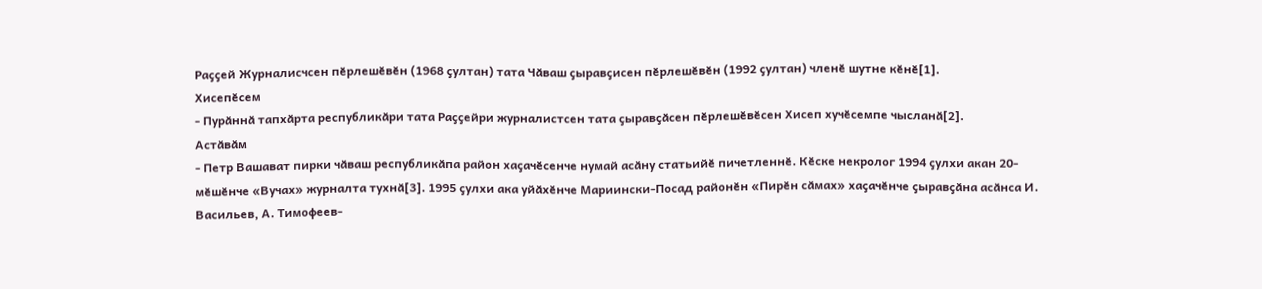Раҫҫей Журналисчсен пӗрлешӗвӗн (1968 ҫултан) тата Чӑваш ҫыравҫисен пӗрлешӗвӗн (1992 ҫултан) членӗ шутне кӗнӗ[1].
Хисепӗсем
- Пурӑннӑ тапхӑрта республикӑри тата Раҫҫейри журналистсен тата ҫыравҫӑсен пӗрлешӗвӗсен Хисеп хучӗсемпе чысланӑ[2].
Астӑвӑм
- Петр Вашават пирки чӑваш республикӑпа район хаҫачӗсенче нумай асӑну статьийӗ пичетленнӗ. Кӗске некролог 1994 ҫулхи акан 20-мӗшӗнче «Вучах» журналта тухнӑ[3]. 1995 ҫулхи ака уйӑхӗнче Мариински-Посад районӗн «Пирӗн сӑмах» хаҫачӗнче ҫыравҫӑна асӑнса И. Васильев, А. Тимофеев-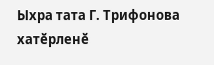Ыхра тата Г. Трифонова хатӗрленӗ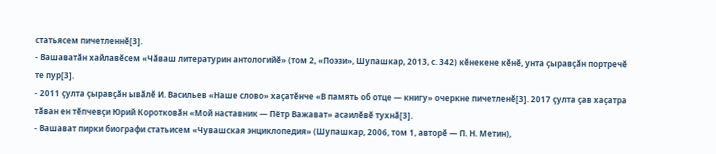статьясем пичетленнӗ[3].
- Вашаватӑн хайлавӗсем «Чӑваш литературин антологийӗ» (том 2, «Поэзи», Шупашкар, 2013, с. 342) кӗнекене кӗнӗ, унта ҫыравҫӑн портречӗ те пур[3].
- 2011 ҫулта ҫыравҫӑн ывӑлӗ И. Васильев «Наше слово» хаҫатӗнче «В память об отце — книгу» очеркне пичетленӗ[3]. 2017 ҫулта ҫав хаҫатра тӑван ен тӗпчевҫи Юрий Коротковӑн «Мой наставник — Пётр Важават» асаилӗвӗ тухнӑ[3].
- Вашават пирки биографи статьисем «Чувашская энциклопедия» (Шупашкар, 2006, том 1, авторӗ — П. Н. Метин),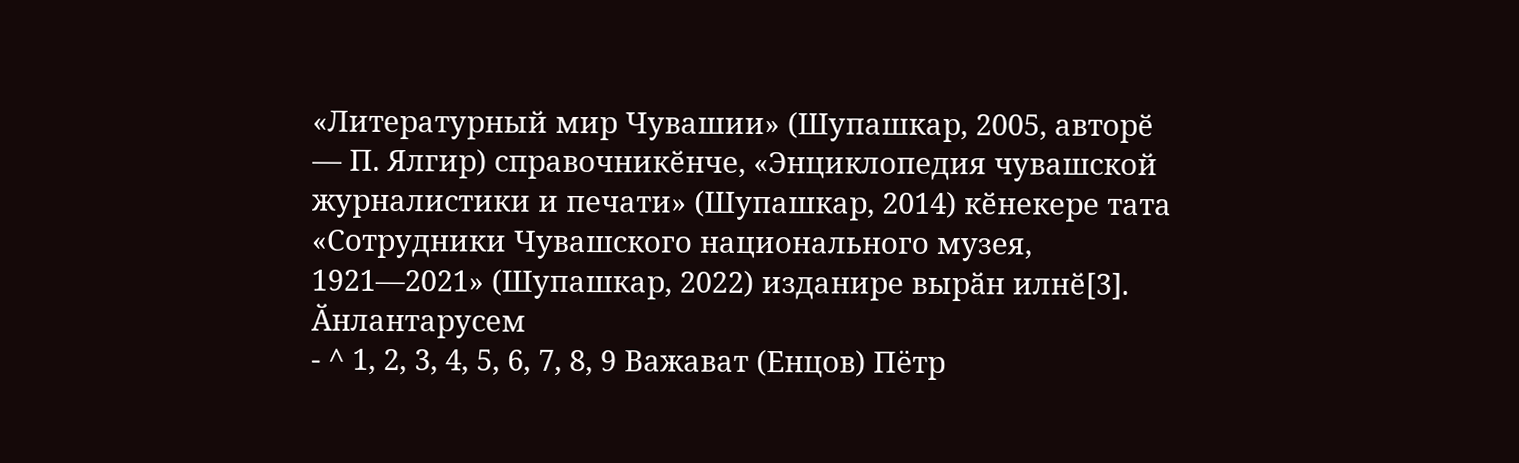«Литературный мир Чувашии» (Шупашкар, 2005, авторӗ — П. Ялгир) справочникӗнче, «Энциклопедия чувашской журналистики и печати» (Шупашкар, 2014) кӗнекере тата «Сотрудники Чувашского национального музея, 1921—2021» (Шупашкар, 2022) изданире вырӑн илнӗ[3].
Ӑнлантарусем
- ^ 1, 2, 3, 4, 5, 6, 7, 8, 9 Важават (Енцов) Пётр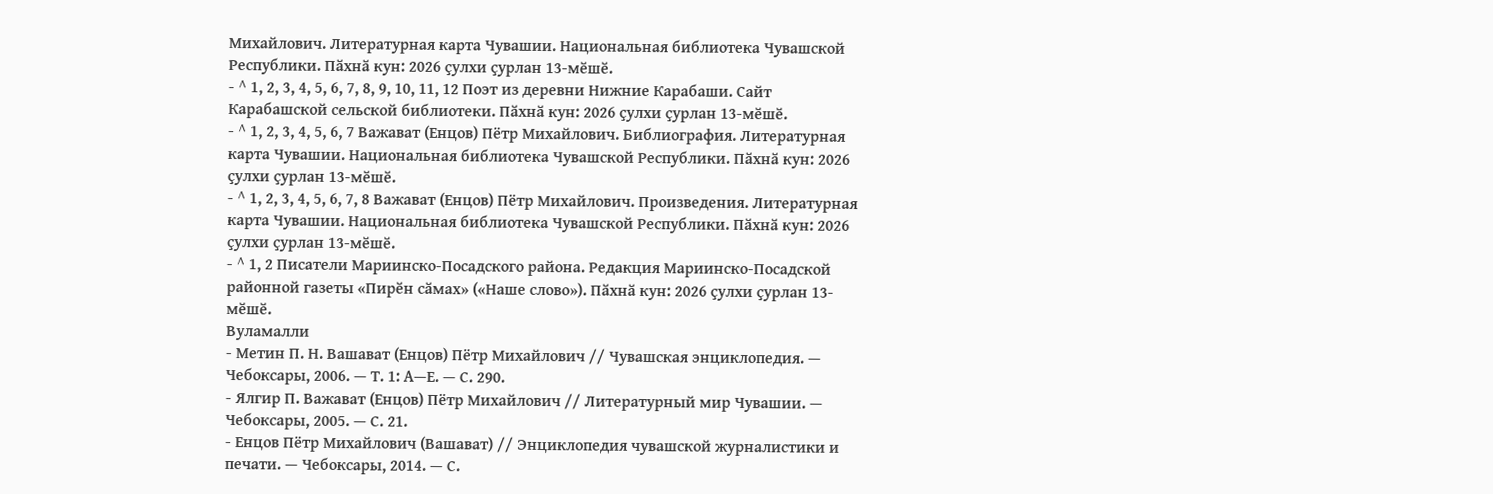Михайлович. Литературная карта Чувашии. Национальная библиотека Чувашской Республики. Пӑхнӑ кун: 2026 ҫулхи ҫурлан 13-мӗшӗ.
- ^ 1, 2, 3, 4, 5, 6, 7, 8, 9, 10, 11, 12 Поэт из деревни Нижние Карабаши. Сайт Карабашской сельской библиотеки. Пӑхнӑ кун: 2026 ҫулхи ҫурлан 13-мӗшӗ.
- ^ 1, 2, 3, 4, 5, 6, 7 Важават (Енцов) Пётр Михайлович. Библиография. Литературная карта Чувашии. Национальная библиотека Чувашской Республики. Пӑхнӑ кун: 2026 ҫулхи ҫурлан 13-мӗшӗ.
- ^ 1, 2, 3, 4, 5, 6, 7, 8 Важават (Енцов) Пётр Михайлович. Произведения. Литературная карта Чувашии. Национальная библиотека Чувашской Республики. Пӑхнӑ кун: 2026 ҫулхи ҫурлан 13-мӗшӗ.
- ^ 1, 2 Писатели Мариинско-Посадского района. Редакция Мариинско-Посадской районной газеты «Пирӗн сӑмах» («Наше слово»). Пӑхнӑ кун: 2026 ҫулхи ҫурлан 13-мӗшӗ.
Вуламалли
- Метин П. Н. Вашават (Енцов) Пётр Михайлович // Чувашская энциклопедия. — Чебоксары, 2006. — Т. 1: А—Е. — С. 290.
- Ялгир П. Важават (Енцов) Пётр Михайлович // Литературный мир Чувашии. — Чебоксары, 2005. — С. 21.
- Енцов Пётр Михайлович (Вашават) // Энциклопедия чувашской журналистики и печати. — Чебоксары, 2014. — С.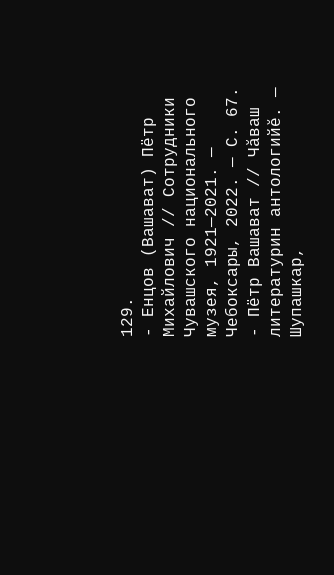129.
- Енцов (Вашават) Пётр Михайлович // Сотрудники Чувашского национального музея, 1921—2021. — Чебоксары, 2022. — С. 67.
- Пётр Вашават // Чӑваш литературин антологийӗ. — Шупашкар,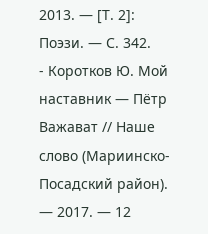2013. — [Т. 2]: Поэзи. — С. 342.
- Коротков Ю. Мой наставник — Пётр Важават // Наше слово (Мариинско-Посадский район). — 2017. — 12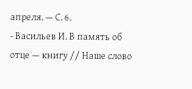апреля. — С. 6.
- Васильев И. В память об отце — книгу // Наше слово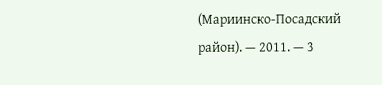(Мариинско-Посадский район). — 2011. — 3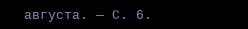августа. — С. 6.